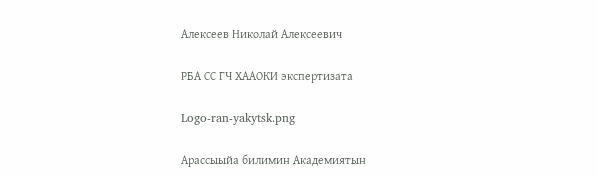Алексеев Николай Алексеевич

РБА СС ГЧ ХААОКИ экспертизата

Logo-ran-yakytsk.png

Арассыыйа билимин Академиятын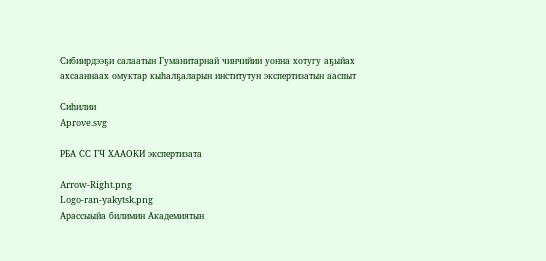Сибиирдээҕи салаатын Гуманитарнай чинчийии уонна хотугу аҕыйах ахсааннаах омуктар кыһалҕаларын институтун экспертизатын ааспыт

Сиһилии
Aprove.svg

РБА СС ГЧ ХААОКИ экспертизата

Arrow-Right.png
Logo-ran-yakytsk.png
Арассыыйа билимин Академиятын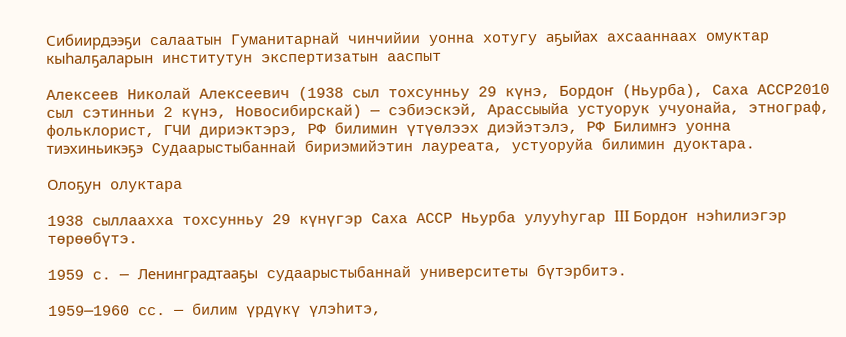Сибиирдээҕи салаатын Гуманитарнай чинчийии уонна хотугу аҕыйах ахсааннаах омуктар кыһалҕаларын институтун экспертизатын ааспыт

Алексеев Николай Алексеевич (1938 сыл тохсунньу 29 күнэ, Бордоҥ (Ньурба), Саха АССР2010 сыл сэтинньи 2 күнэ, Новосибирскай) — сэбиэскэй, Арассыыйа устуорук учуонайа, этнограф, фольклорист, ГЧИ дириэктэрэ, РФ билимин үтүөлээх диэйэтэлэ, РФ Билимҥэ уонна тиэхиньикэҕэ Судаарыстыбаннай бириэмийэтин лауреата, устуоруйа билимин дуоктара.

Олоҕун олуктара

1938 сыллаахха тохсунньу 29 күнүгэр Саха АССР Ньурба улууһугар III Бордоҥ нэһилиэгэр төрөөбүтэ.

1959 с. — Ленинградтааҕы судаарыстыбаннай университеты бүтэрбитэ.

1959—1960 сс. — билим үрдүкү үлэһитэ,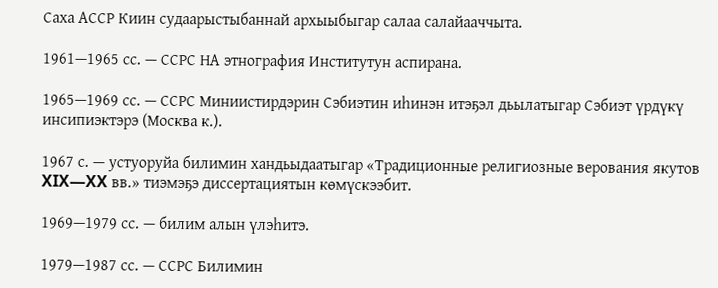Саха АССР Киин судаарыстыбаннай архыыбыгар салаа салайааччыта.

1961—1965 сс. — ССРС НА этнография Институтун аспирана.

1965—1969 сс. — ССРС Миниистирдэрин Сэбиэтин иһинэн итэҕэл дьылатыгар Сэбиэт үрдүкү инсипиэктэрэ (Москва к.).

1967 с. — устуоруйа билимин хандьыдаатыгар «Традиционные религиозные верования якутов XIX—XX вв.» тиэмэҕэ диссертациятын көмүскээбит.

1969—1979 сс. — билим алын үлэһитэ.

1979—1987 сс. — ССРС Билимин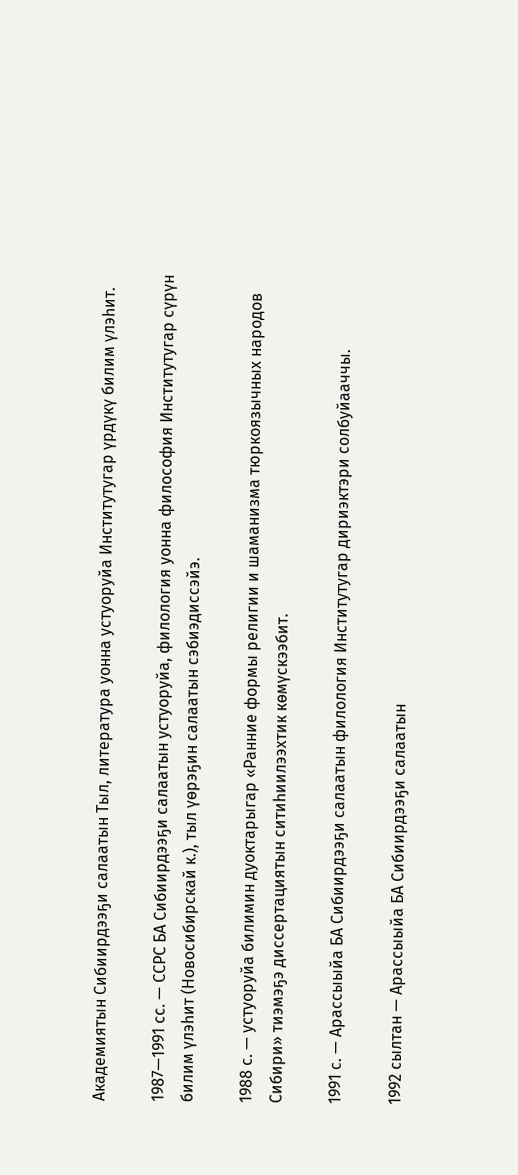Академиятын Сибиирдээҕи салаатын Тыл, литература уонна устуоруйа Институтугар үрдүкү билим үлэһит.

1987—1991 сс. — ССРС БА Сибиирдээҕи салаатын устуоруйа, филология уонна философия Институтугар сүрүн билим үлэһит (Новосибирскай к.), тыл үөрэҕин салаатын сэбиэдиссэйэ.

1988 с. — устуоруйа билимин дуоктарыгар «Ранние формы религии и шаманизма тюркоязычных народов Сибири» тиэмэҕэ диссертациятын ситиһиилээхтик көмүскээбит.

1991 с. — Арассыыйа БА Сибиирдээҕи салаатын филология Институтугар дириэктэри солбуйааччы.

1992 сылтан — Арассыыйа БА Сибиирдээҕи салаатын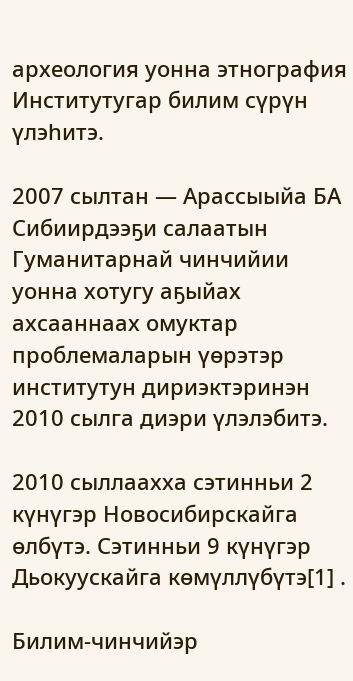археология уонна этнография Институтугар билим сүрүн үлэһитэ.

2007 сылтан — Арассыыйа БА Сибиирдээҕи салаатын Гуманитарнай чинчийии уонна хотугу аҕыйах ахсааннаах омуктар проблемаларын үөрэтэр институтун дириэктэринэн 2010 сылга диэри үлэлэбитэ.

2010 сыллаахха сэтинньи 2 күнүгэр Новосибирскайга өлбүтэ. Сэтинньи 9 күнүгэр Дьокуускайга көмүллүбүтэ[1] .

Билим-чинчийэр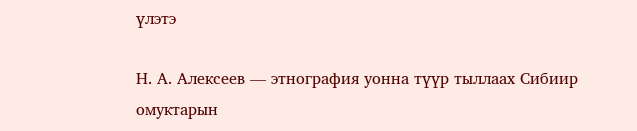үлэтэ

Н. А. Алексеев — этнография уонна түүр тыллаах Сибиир омуктарын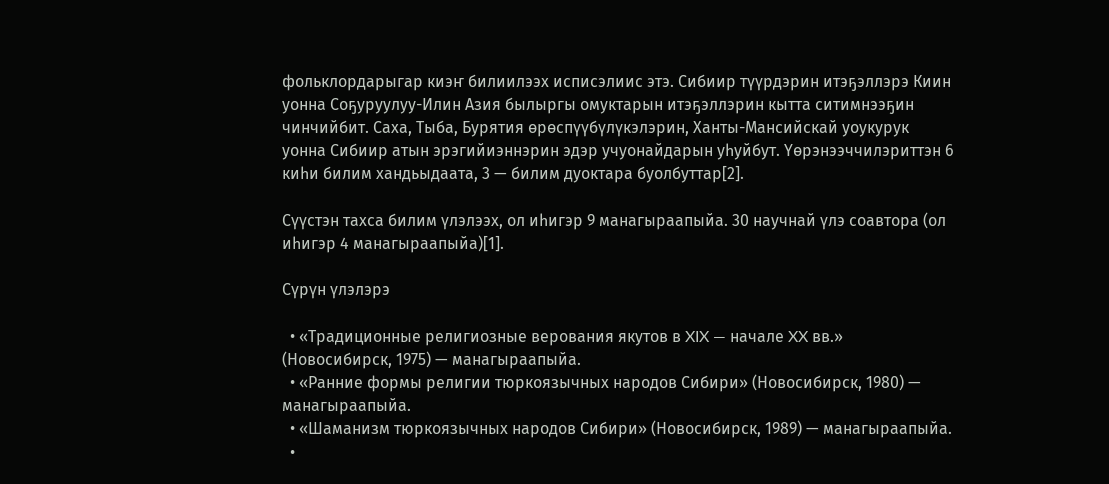фольклордарыгар киэҥ билиилээх исписэлиис этэ. Сибиир түүрдэрин итэҕэллэрэ Киин уонна Соҕуруулуу-Илин Азия былыргы омуктарын итэҕэллэрин кытта ситимнээҕин чинчийбит. Саха, Тыба, Бурятия өрөспүүбүлүкэлэрин, Ханты-Мансийскай уоукурук уонна Сибиир атын эрэгийиэннэрин эдэр учуонайдарын уһуйбут. Үөрэнээччилэриттэн 6 киһи билим хандьыдаата, 3 — билим дуоктара буолбуттар[2].

Сүүстэн тахса билим үлэлээх, ол иһигэр 9 манагыраапыйа. 30 научнай үлэ соавтора (ол иһигэр 4 манагыраапыйа)[1].

Сүрүн үлэлэрэ

  • «Традиционные религиозные верования якутов в XIX — начале XX вв.» (Новосибирск, 1975) — манагыраапыйа.
  • «Ранние формы религии тюркоязычных народов Сибири» (Новосибирск, 1980) — манагыраапыйа.
  • «Шаманизм тюркоязычных народов Сибири» (Новосибирск, 1989) — манагыраапыйа.
  •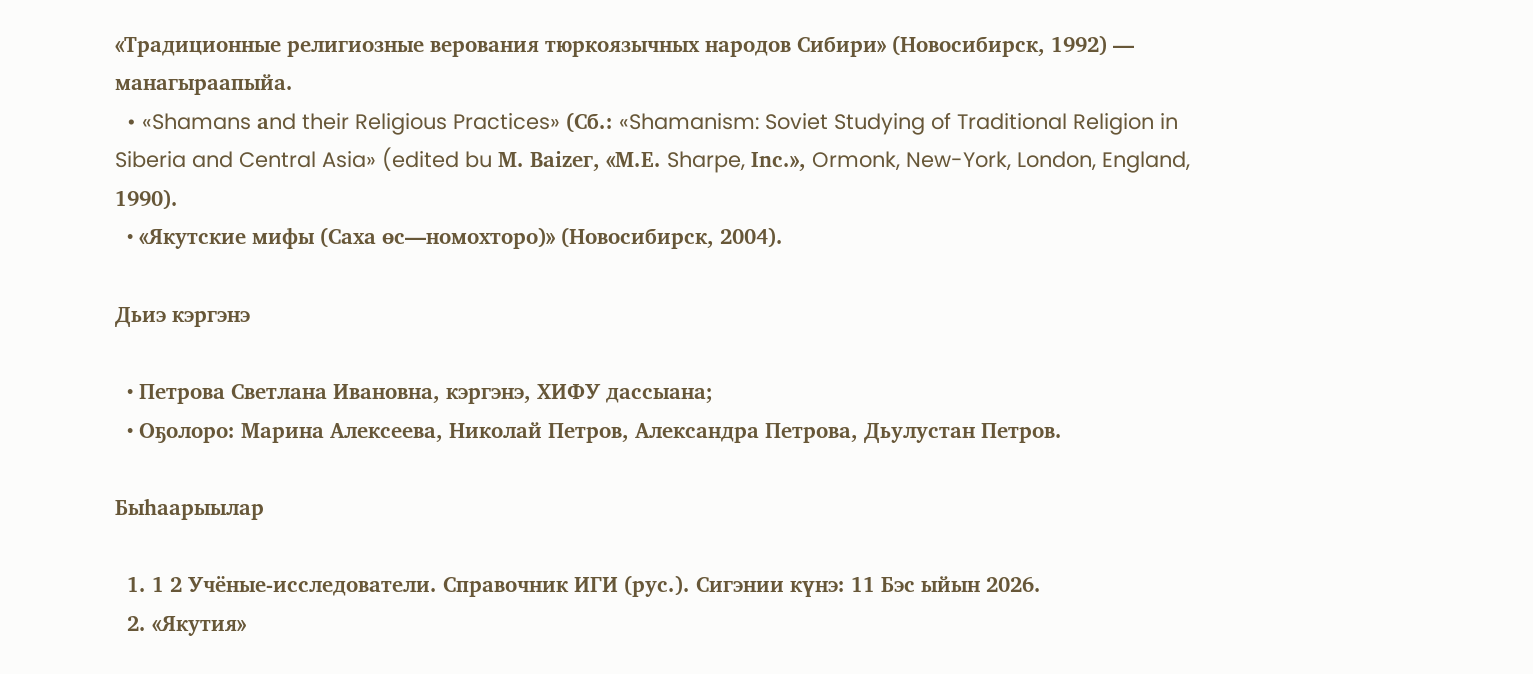«Традиционные религиозные верования тюркоязычных народов Сибири» (Новосибирск, 1992) — манагыраапыйа.
  • «Shamans аnd their Religious Practices» (Сб.: «Shamanism: Soviet Studying of Traditional Religion in Siberia and Central Asia» (edited bu М. Ваizег, «М.Е. Sharpe, Inс.», Ormonk, New-York, London, England, 1990).
  • «Якутские мифы (Саха өс—номохторо)» (Новосибирск, 2004).

Дьиэ кэргэнэ

  • Петрова Светлана Ивановна, кэргэнэ, ХИФУ дассыана;
  • Оҕолоро: Марина Алексеева, Николай Петров, Александра Петрова, Дьулустан Петров.

Быһаарыылар

  1. 1 2 Учёные-исследователи. Справочник ИГИ (рус.). Сигэнии күнэ: 11 Бэс ыйын 2026.
  2. «Якутия»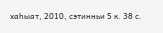хаһыат, 2010, сэтинньи 5 к. 38 с.